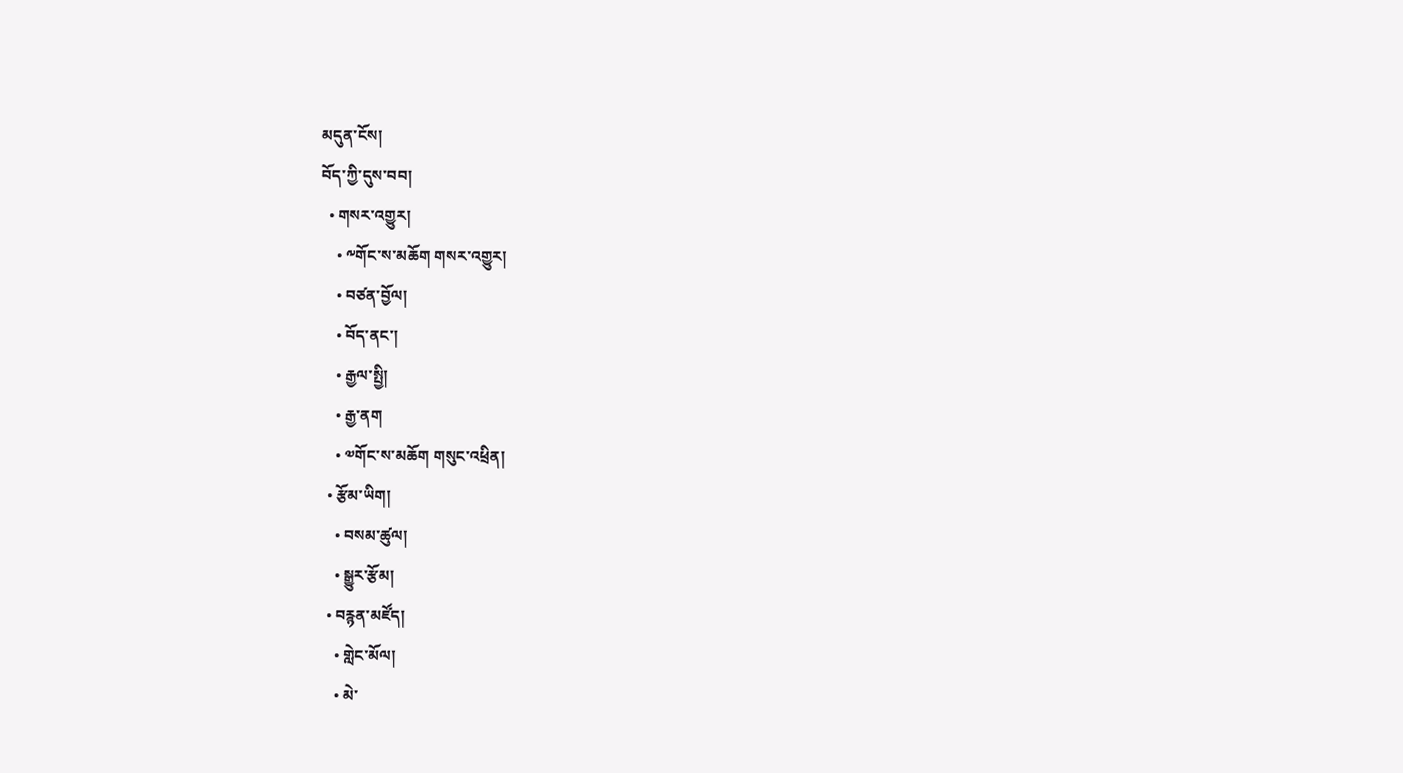མདུན་ངོས།
བོད་ཀྱི་དུས་བབ།
  • གསར་འགྱུར།
    • ༸གོང་ས་མཆོག གསར་འགྱུར།
    • བཙན་བྱོལ།
    • བོད་ནང་།
    • རྒྱལ་སྤྱི།
    • རྒྱ་ནག
    • ༧གོང་ས་མཆོག གསུང་འཕྲིན།
  • རྩོམ་ཡིག།
    • བསམ་ཚུལ།
    • སྒྱུར་རྩོམ།
  • བརྙན་མཛོད།
    • གླེང་མོལ།
    • མེ་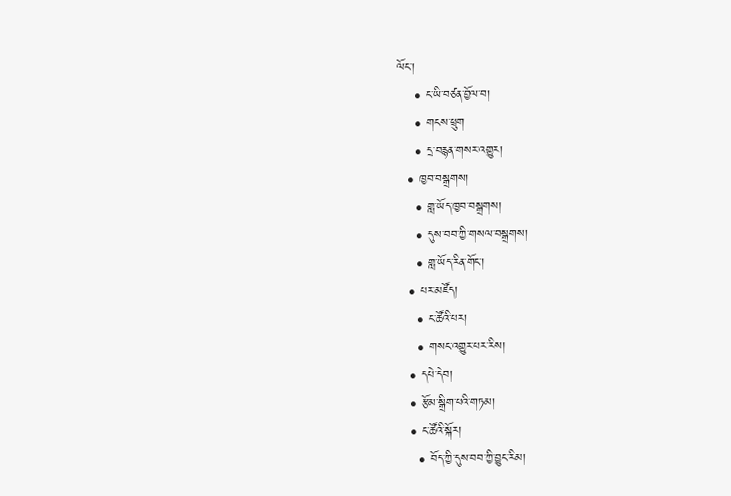ལོང་།
    • ང་ཡི་བཙན་བྱོལ་བ།
    • གངས་ཕྲུག
    • དྲ་བརྙན་གསར་འགྱུར།
  • ཁྱབ་བསྒྲགས།
    • གླ་ཡོད་ཁྱབ་བསྒྲགས།
    • དུས་བབ་ཀྱི་གསལ་བསྒྲགས།
    • གླ་ཡོད་རིན་གོང་།
  • པར་མཛོད།
    • ང་ཚོའི་པར།
    • གསང་འགྱུར་པར་རིས།
  • དཔེ་དེབ།
  • རྩོམ་སྒྲིག་པའི་གཏམ།
  • ང་ཚོའི་སྐོར།
    • བོད་ཀྱི་དུས་བབ་ཀྱི་བྱུང་རིམ།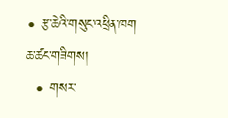• རྩ་ཆེའི་གསུང་འཕྲིན་ཁག
ཆ་ཚང་གཟིགས།
  • གསར་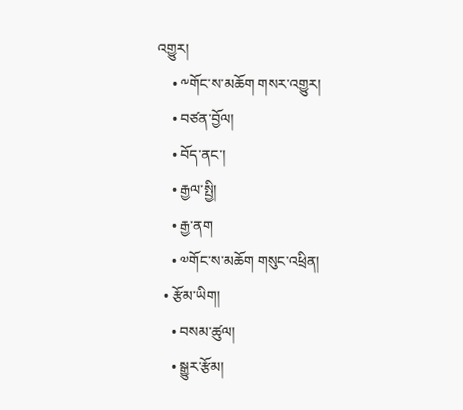འགྱུར།
    • ༸གོང་ས་མཆོག གསར་འགྱུར།
    • བཙན་བྱོལ།
    • བོད་ནང་།
    • རྒྱལ་སྤྱི།
    • རྒྱ་ནག
    • ༧གོང་ས་མཆོག གསུང་འཕྲིན།
  • རྩོམ་ཡིག།
    • བསམ་ཚུལ།
    • སྒྱུར་རྩོམ།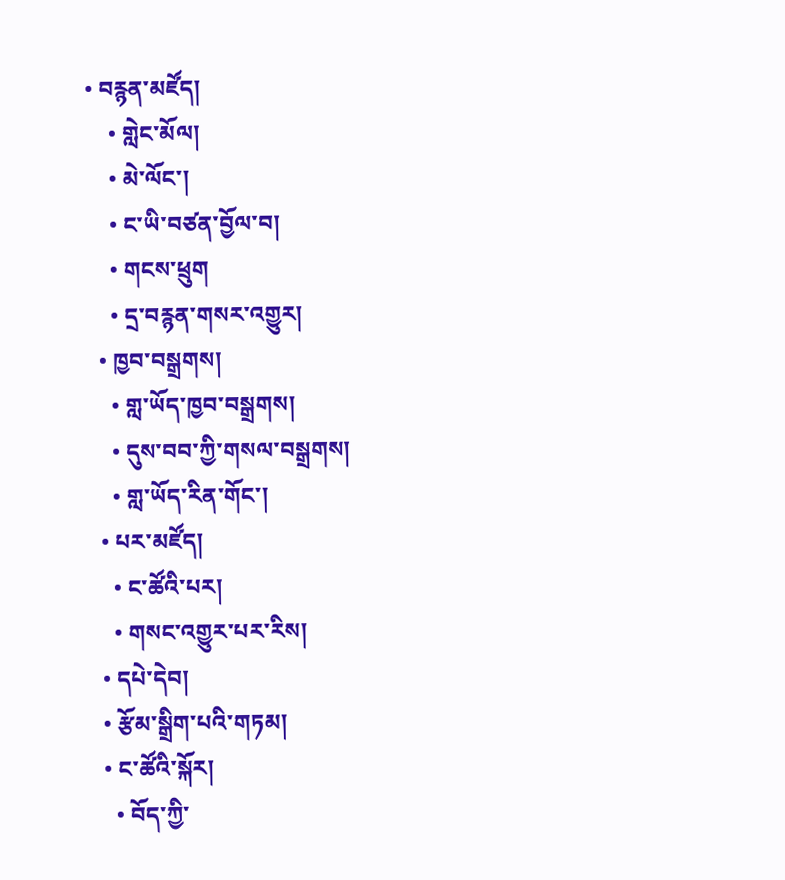• བརྙན་མཛོད།
    • གླེང་མོལ།
    • མེ་ལོང་།
    • ང་ཡི་བཙན་བྱོལ་བ།
    • གངས་ཕྲུག
    • དྲ་བརྙན་གསར་འགྱུར།
  • ཁྱབ་བསྒྲགས།
    • གླ་ཡོད་ཁྱབ་བསྒྲགས།
    • དུས་བབ་ཀྱི་གསལ་བསྒྲགས།
    • གླ་ཡོད་རིན་གོང་།
  • པར་མཛོད།
    • ང་ཚོའི་པར།
    • གསང་འགྱུར་པར་རིས།
  • དཔེ་དེབ།
  • རྩོམ་སྒྲིག་པའི་གཏམ།
  • ང་ཚོའི་སྐོར།
    • བོད་ཀྱི་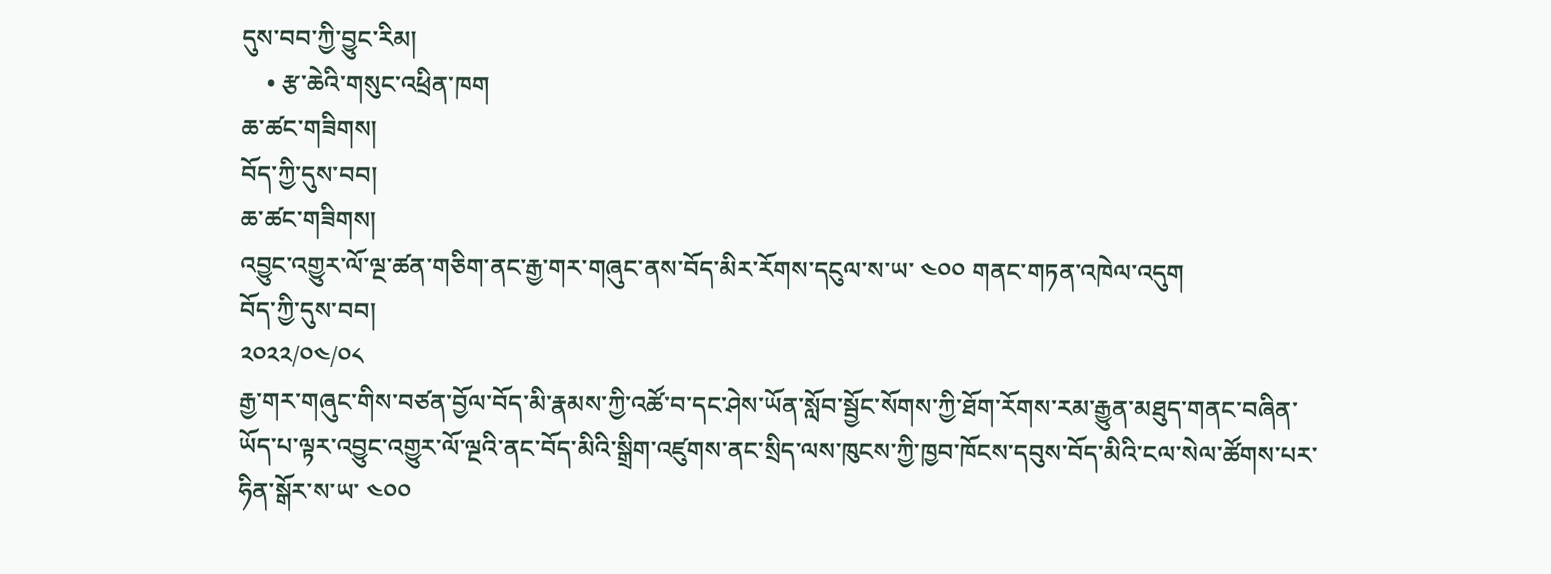དུས་བབ་ཀྱི་བྱུང་རིམ།
    • རྩ་ཆེའི་གསུང་འཕྲིན་ཁག
ཆ་ཚང་གཟིགས།
བོད་ཀྱི་དུས་བབ།
ཆ་ཚང་གཟིགས།
འབྱུང་འགྱུར་ལོ་ལྔ་ཚན་གཅིག་ནང་རྒྱ་གར་གཞུང་ནས་བོད་མིར་རོགས་དངུལ་ས་ཡ་ ༤༠༠ གནང་གཏན་འཁེལ་འདུག
བོད་ཀྱི་དུས་བབ།
༢༠༢༢/༠༤/༠༨
རྒྱ་གར་གཞུང་གིས་བཙན་བྱོལ་བོད་མི་རྣམས་ཀྱི་འཚོ་བ་དང་ཤེས་ཡོན་སློབ་སྦྱོང་སོགས་ཀྱི་ཐོག་རོགས་རམ་རྒྱུན་མཐུད་གནང་བཞིན་ཡོད་པ་ལྟར་འབྱུང་འགྱུར་ལོ་ལྔའི་ནང་བོད་མིའི་སྒྲིག་འཛུགས་ནང་སྲིད་ལས་ཁུངས་ཀྱི་ཁྱབ་ཁོངས་དབུས་བོད་མིའི་ངལ་སེལ་ཚོགས་པར་ཧིན་སྒོར་ས་ཡ་ ༤༠༠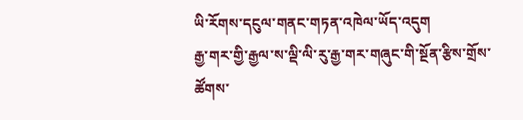ཡི་རོགས་དངུལ་གནང་གཏན་འཁེལ་ཡོད་འདུག
རྒྱ་གར་གྱི་རྒྱལ་ས་ལྡི་ལི་རུ་རྒྱ་གར་གཞུང་གི་སྔོན་རྩིས་གྲོས་ཚོགས་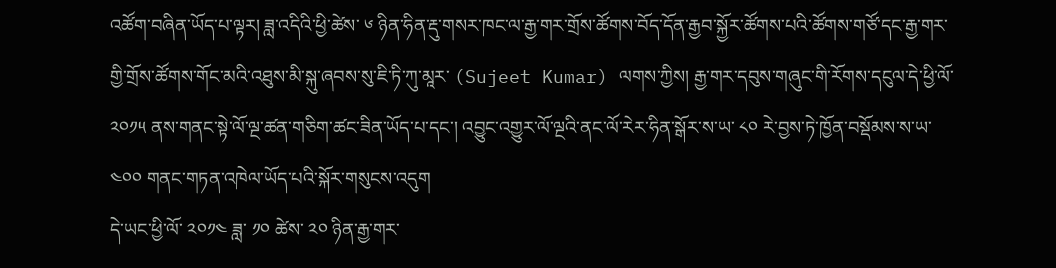འཚོག་བཞིན་ཡོད་པ་ལྟར། ཟླ་འདིའི་ཕྱི་ཚེས་ ༦ ཉིན་ཧིན་རྡུ་གསར་ཁང་ལ་རྒྱ་གར་གྲོས་ཚོགས་བོད་དོན་རྒྱབ་སྐྱོར་ཚོགས་པའི་ཚོགས་གཙོ་དང་རྒྱ་གར་གྱི་གྲོས་ཚོགས་གོང་མའི་འཐུས་མི་སྐུ་ཞབས་སུ་ཇི་ཏི་ཀུ་མཱར་ (Sujeet Kumar) ལགས་ཀྱིས། རྒྱ་གར་དབུས་གཞུང་གི་རོགས་དངུལ་དེ་ཕྱི་ལོ་ ༢༠༡༥ ནས་གནང་སྟེ་ལོ་ལྔ་ཚན་གཅིག་ཚང་ཟིན་ཡོད་པ་དང་། འབྱུང་འགྱུར་ལོ་ལྔའི་ནང་ལོ་རེར་ཧིན་སྒོར་ས་ཡ་ ༨༠ རེ་བྱས་ཏེ་ཁྱོན་བསྡོམས་ས་ཡ་ ༤༠༠ གནང་གཏན་འཁེལ་ཡོད་པའི་སྐོར་གསུངས་འདུག
དེ་ཡང་ཕྱི་ལོ་ ༢༠༡༤ ཟླ་ ༡༠ ཚེས་ ༢༠ ཉིན་རྒྱ་གར་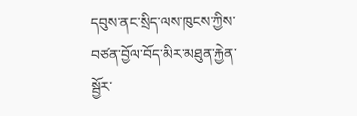དབུས་ནང་སྲིད་ལས་ཁུངས་ཀྱིས་བཙན་བྱོལ་བོད་མིར་མཐུན་རྐྱེན་སྦྱོར་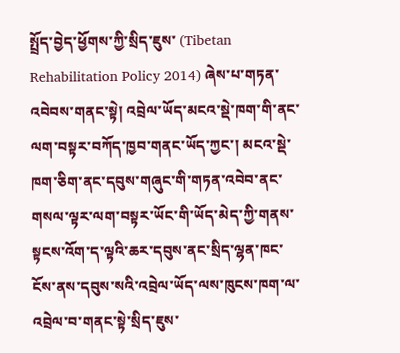སྤྲོད་བྱེད་ཕྱོགས་ཀྱི་སྲིད་ཇུས་ (Tibetan Rehabilitation Policy 2014) ཞེས་པ་གཏན་འབེབས་གནང་སྟེ། འབྲེལ་ཡོད་མངའ་སྡེ་ཁག་གི་ནང་ལག་བསྟར་བཀོད་ཁྱབ་གནང་ཡོད་ཀྱང་། མངའ་སྡེ་ཁག་ཅིག་ནང་དབུས་གཞུང་གི་གཏན་འབེབ་ནང་གསལ་ལྟར་ལག་བསྟར་ཡོང་གི་ཡོད་མེད་ཀྱི་གནས་སྟངས་འོག་ད་ལྟའི་ཆར་དབུས་ནང་སྲིད་ལྷན་ཁང་ངོས་ནས་དབུས་སའི་འབྲེལ་ཡོད་ལས་ཁུངས་ཁག་ལ་འབྲེལ་བ་གནང་སྟེ་སྲིད་ཇུས་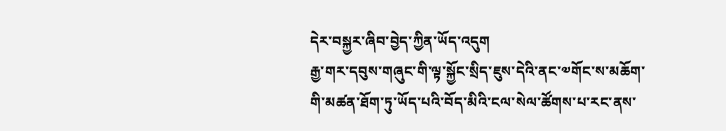དེར་བསྐྱར་ཞིབ་བྱེད་ཀྱིན་ཡོད་འདུག
རྒྱ་གར་དབུས་གཞུང་གི་ལྟ་སྐྱོང་སྲིད་ཇུས་དེའི་ནང་༧གོང་ས་མཆོག་གི་མཚན་ཐོག་ཏུ་ཡོད་པའི་བོད་མིའི་ངལ་སེལ་ཚོགས་པ་རང་ནས་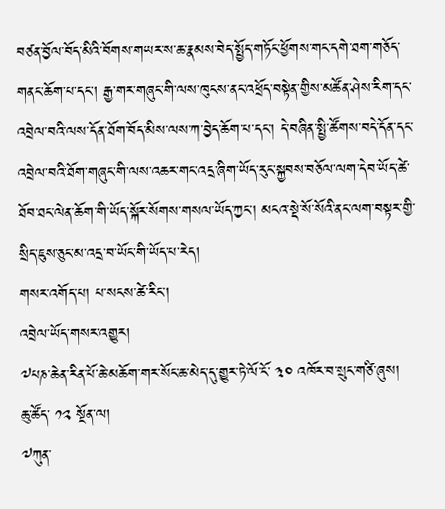བཙན་བྱོལ་བོད་མིའི་བོགས་གཡར་ས་ཆ་རྣམས་བེད་སྤྱོད་གཏོང་ཕྱོགས་གང་དགེ་ཐག་གཅོད་གནང་ཆོག་པ་དང་། རྒྱ་གར་གཞུང་གི་ལས་ཁུངས་ནང་འཕྲོད་བསྟེན་གྱིས་མཚོན་ཤེས་རིག་དང་འབྲེལ་བའི་ལས་དོན་ཐོག་བོད་མིས་ལས་ཀ་བྱེད་ཆོག་པ་དང་། དེ་བཞིན་སྤྱི་ཚོགས་བདེ་དོན་དང་འབྲེལ་བའི་ཐོག་གཞུང་གི་ལས་འཆར་གང་འདྲ་ཞིག་ཡོད་རུང་སྐྱབས་བཅོལ་ལག་དེབ་ཡོད་ཚེ་ཐོབ་ཐང་ལེན་ཆོག་གི་ཡོད་སྐོར་སོགས་གསལ་ཡོད་ཀྱང་། མངའ་སྡེ་སོ་སོའི་ནང་ལག་བསྟར་གྱི་སྲིད་ཇུས་ཅུང་མ་འདྲ་བ་ཡོང་གི་ཡོད་པ་རེད།
གསར་འགོད་པ། པ་སངས་ཚེ་རིང་།
འབྲེལ་ཡོད་གསར་འགྱུར།
༧པཎ་ཆེན་རིན་པོ་ཆེ་མཆོག་གར་སོང་ཆ་མེད་དུ་གྱུར་ཏེ་ལོ་ངོ་ ༣༠ འཁོར་བ་སྲུང་གཙི་ཞུས།
ཆུ་ཚོད་ ༡༢ སྔོན་ལ།
༧ཀུན་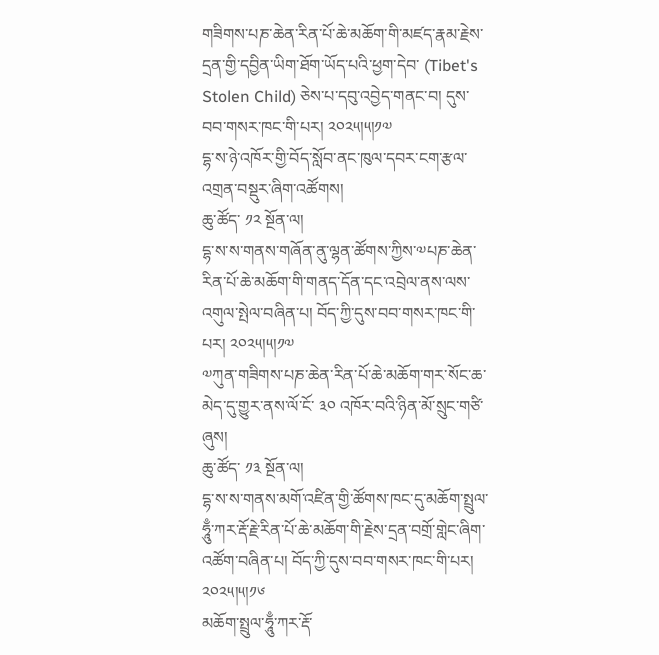གཟིགས་པཎ་ཆེན་རིན་པོ་ཆེ་མཆོག་གི་མཛད་རྣམ་རྗེས་དྲན་གྱི་དབྱིན་ཡིག་ཐོག་ཡོད་པའི་ཕྱག་དེབ་ (Tibet's Stolen Child) ཅེས་པ་དབུ་འབྱེད་གནང་བ། དུས་བབ་གསར་ཁང་གི་པར། ༢༠༢༥།༥།༡༧
དྷ་ས་ཉེ་འཁོར་གྱི་བོད་སློབ་ནང་ཁུལ་དབར་ངག་རྩལ་འགྲན་བསྡུར་ཞིག་འཚོགས།
ཆུ་ཚོད་ ༡༢ སྔོན་ལ།
དྷ་ས་ས་གནས་གཞོན་ནུ་ལྷན་ཚོགས་ཀྱིས་༧པཎ་ཆེན་རིན་པོ་ཆེ་མཆོག་གི་གནད་དོན་དང་འབྲེལ་ནས་ལས་འགུལ་སྤེལ་བཞིན་པ། བོད་ཀྱི་དུས་བབ་གསར་ཁང་གི་པར། ༢༠༢༥།༥།༡༧
༧ཀུན་གཟིགས་པཎ་ཆེན་རིན་པོ་ཆེ་མཆོག་གར་སོང་ཆ་མེད་དུ་གྱུར་ནས་ལོ་ངོ་ ༣༠ འཁོར་བའི་ཉིན་མོ་སྲུང་གཙི་ཞུས།
ཆུ་ཚོད་ ༡༣ སྔོན་ལ།
དྷ་ས་ས་གནས་མགོ་འཛིན་གྱི་ཚོགས་ཁང་དུ་མཆོག་སྤྲུལ་ཧཱུྃ་ཀར་རྡོ་རྗེ་རིན་པོ་ཆེ་མཆོག་གི་རྗེས་དྲན་བགྲོ་གླེང་ཞིག་འཚོག་བཞིན་པ། བོད་ཀྱི་དུས་བབ་གསར་ཁང་གི་པར། ༢༠༢༥།༥།༡༦
མཆོག་སྤྲུལ་ཧཱུྃ་ཀར་རྡོ་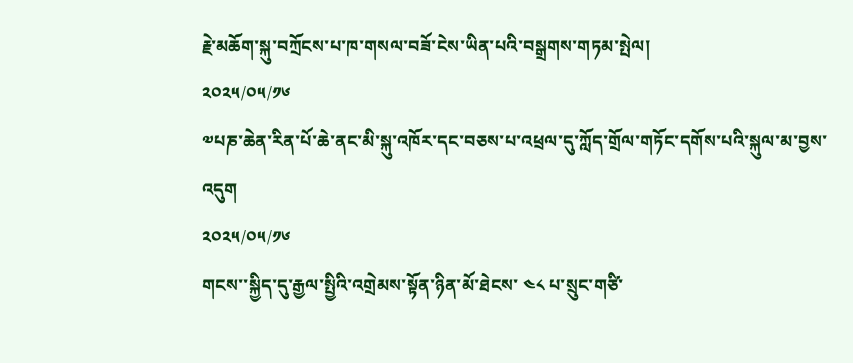རྗེ་མཆོག་སྐུ་བཀྲོངས་པ་ཁ་གསལ་བཟོ་ངེས་ཡིན་པའི་བསྒྲགས་གཏམ་སྤེལ།
༢༠༢༥/༠༥/༡༦
༧པཎ་ཆེན་རིན་པོ་ཆེ་ནང་མི་སྐུ་འཁོར་དང་བཅས་པ་འཕྲལ་དུ་ཀློད་གྲོལ་གཏོང་དགོས་པའི་སྐུལ་མ་བྱས་འདུག
༢༠༢༥/༠༥/༡༦
གངས་་སྐྱིད་དུ་རྒྱལ་སྤྱིའི་འགྲེམས་སྟོན་ཉིན་མོ་ཐེངས་ ༤༨ པ་སྲུང་གཙི་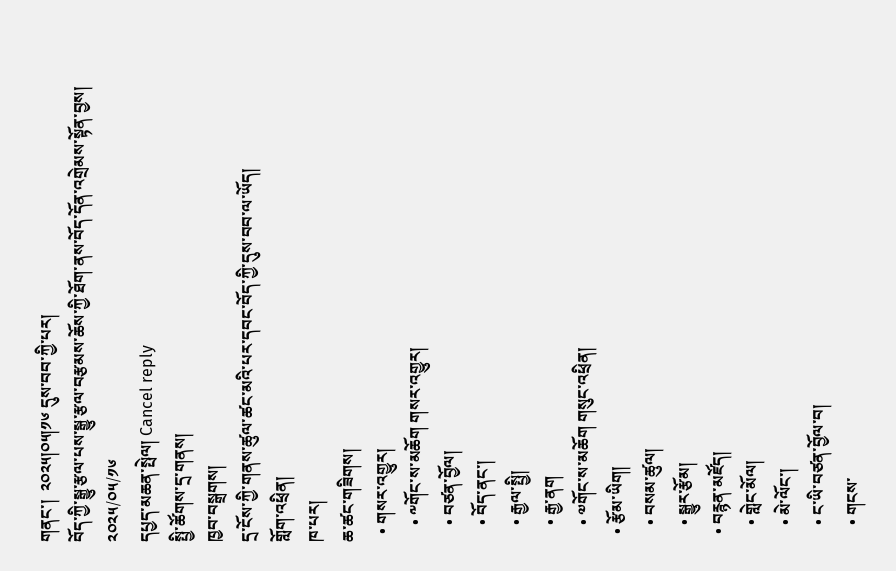གནང་།  ༢༠༢༥།༠༥།༡༦ དུས་བབ་ཀྱི་པར།
བོད་ཀྱི་སྒྱུ་རྩལ་པས་སྒྱུ་རྩལ་བརྩམས་ཆོས་ཀྱི་ཐོག་ནས་བོད་དོན་འགྲེམས་སྟོན་བྱས།
༢༠༢༥/༠༥/༡༦
དཔྱད་མཆན་སྤེལ། Cancel reply
སྤྱི་ཚོགས་དྲ་གནས།
ཁྱབ་བསྒྲགས།
དྲ་ངོས་ཀྱི་གནས་ཚུལ་ཚང་མའི་པར་དབང་བོད་ཀྱི་དུས་བབ་ལ་ཡོད།
གློག་འཕྲིན།
ཁ་པར།
ཆ་ཚང་གཟིགས།
  • གསར་འགྱུར།
    • ༸གོང་ས་མཆོག གསར་འགྱུར།
    • བཙན་བྱོལ།
    • བོད་ནང་།
    • རྒྱལ་སྤྱི།
    • རྒྱ་ནག
    • ༧གོང་ས་མཆོག གསུང་འཕྲིན།
  • རྩོམ་ཡིག།
    • བསམ་ཚུལ།
    • སྒྱུར་རྩོམ།
  • བརྙན་མཛོད།
    • གླེང་མོལ།
    • མེ་ལོང་།
    • ང་ཡི་བཙན་བྱོལ་བ།
    • གངས་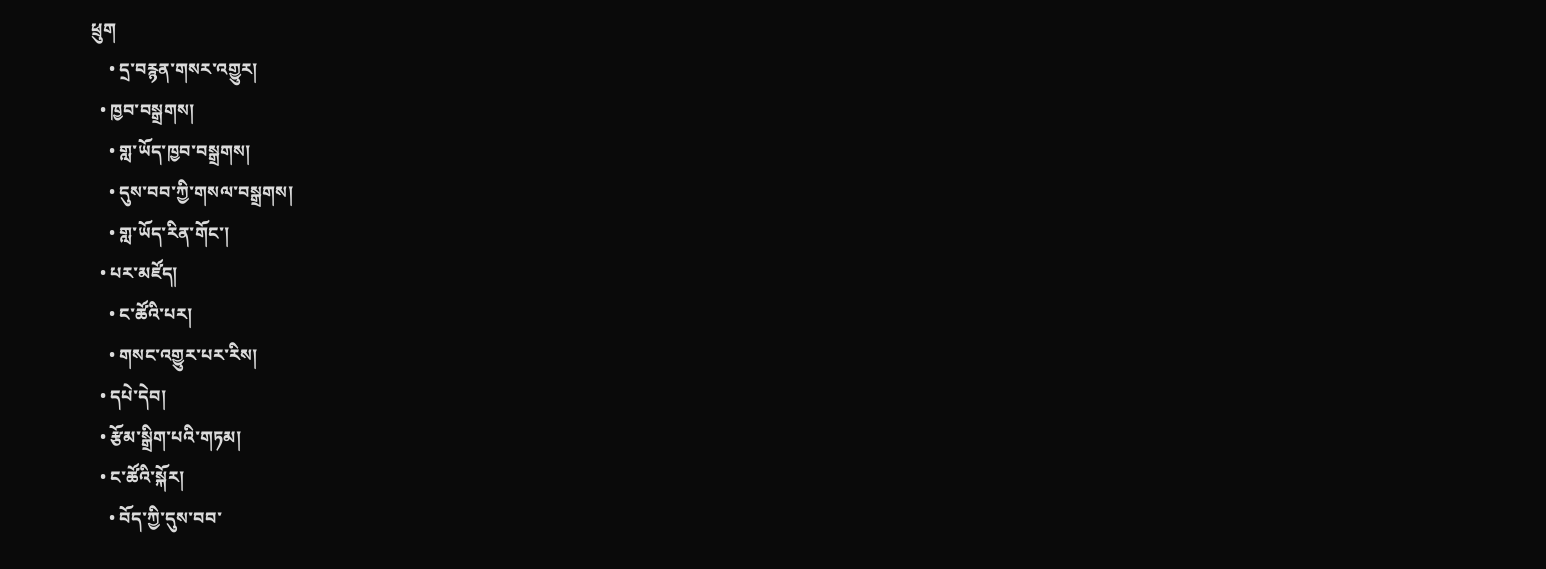ཕྲུག
    • དྲ་བརྙན་གསར་འགྱུར།
  • ཁྱབ་བསྒྲགས།
    • གླ་ཡོད་ཁྱབ་བསྒྲགས།
    • དུས་བབ་ཀྱི་གསལ་བསྒྲགས།
    • གླ་ཡོད་རིན་གོང་།
  • པར་མཛོད།
    • ང་ཚོའི་པར།
    • གསང་འགྱུར་པར་རིས།
  • དཔེ་དེབ།
  • རྩོམ་སྒྲིག་པའི་གཏམ།
  • ང་ཚོའི་སྐོར།
    • བོད་ཀྱི་དུས་བབ་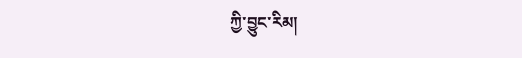ཀྱི་བྱུང་རིམ།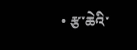• རྩ་ཆེའི་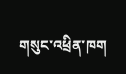གསུང་འཕྲིན་ཁག